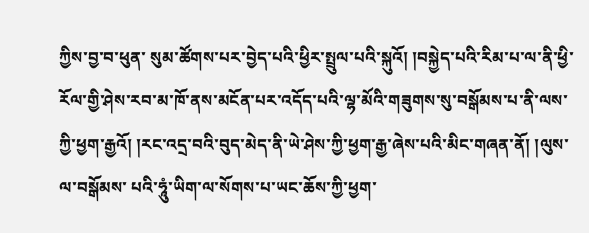ཀྱིས་བྱ་བ་ཕུན་ སུམ་ཚོགས་པར་བྱེད་པའི་ཕྱིར་སྤྲུལ་པའི་སྐུའོ། །བསྐྱེད་པའི་རིམ་པ་ལ་ནི་ཕྱི་རོལ་གྱི་ཤེས་རབ་མ་ཁོ་ནས་མངོན་པར་འདོད་པའི་ལྷ་མོའི་གཟུགས་སུ་བསྒོམས་པ་ནི་ལས་ཀྱི་ཕྱག་རྒྱའོ། །རང་འདྲ་བའི་བུད་མེད་ནི་ཡེ་ཤེས་ཀྱི་ཕྱག་རྒྱ་ཞེས་པའི་མིང་གཞན་ནོ། །ལུས་ལ་བསྒོམས་ པའི་ཧཱུཾ་ཡིག་ལ་སོགས་པ་ཡང་ཆོས་ཀྱི་ཕྱག་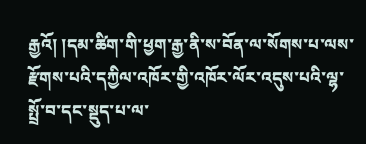རྒྱའོ། །དམ་ཚིག་གི་ཕྱག་རྒྱ་ནི་ས་བོན་ལ་སོགས་པ་ལས་རྫོགས་པའི་དཀྱིལ་འཁོར་གྱི་འཁོར་ལོར་འདུས་པའི་ལྷ་སྤྲོ་བ་དང་སྡུད་པ་ལ་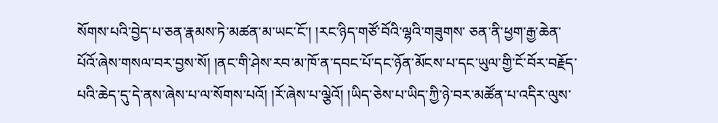སོགས་པའི་བྱེད་པ་ཅན་རྣམས་ཏེ་མཚན་མ་ཡང་ངོ་། །རང་ཉིད་གཙོ་བོའི་ལྷའི་གཟུགས་ ཅན་ནི་ཕྱག་རྒྱ་ཆེན་པོའོ་ཞེས་གསལ་བར་བྱས་སོ། །ནང་གི་ཤེས་རབ་མ་ཁོ་ན་དབང་པོ་དང་ཉོན་མོངས་པ་དང་ཡུལ་གྱི་ངོ་བོར་བརྗོད་པའི་ཆེད་དུ་དེ་ནས་ཞེས་པ་ལ་སོགས་པའོ། །རོ་ཞེས་པ་ལྕེའོ། །ཡིད་ཅེས་པ་ཡིད་ཀྱི་ཉེ་བར་མཚོན་པ་འདིར་ལུས་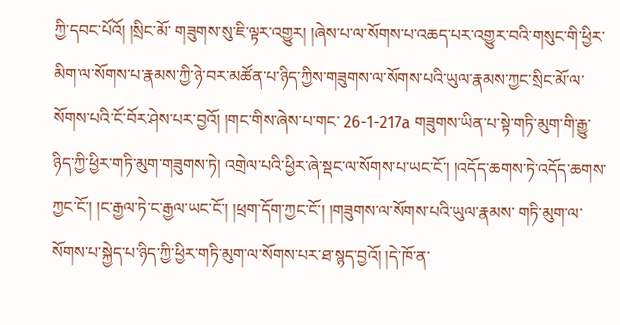ཀྱི་དབང་པོའོ། །སྲིང་མོ་ གཟུགས་སུ་ཇི་ལྟར་འགྱུར། །ཞེས་པ་ལ་སོགས་པ་འཆད་པར་འགྱུར་བའི་གསུང་གི་ཕྱིར་མིག་ལ་སོགས་པ་རྣམས་ཀྱི་ཉེ་བར་མཚོན་པ་ཉིད་ཀྱིས་གཟུགས་ལ་སོགས་པའི་ཡུལ་རྣམས་ཀྱང་སྲིང་མོ་ལ་སོགས་པའི་ངོ་བོར་ཤེས་པར་བྱའོ། །གང་གིས་ཞེས་པ་གང་ 26-1-217a གཟུགས་ཡིན་པ་སྟེ་གཏི་མུག་གི་རྒྱུ་ཉིད་ཀྱི་ཕྱིར་གཏི་མུག་གཟུགས་ཏེ། འགྲེལ་པའི་ཕྱིར་ཞེ་སྡང་ལ་སོགས་པ་ཡང་ངོ་། །འདོད་ཆགས་ཏེ་འདོད་ཆགས་ཀྱང་ངོ་། །ང་རྒྱལ་ཏེ་ང་རྒྱལ་ཡང་ངོ་། །ཕྲག་དོག་ཀྱང་ངོ་། །གཟུགས་ལ་སོགས་པའི་ཡུལ་རྣམས་ གཏི་མུག་ལ་སོགས་པ་སྐྱེད་པ་ཉིད་ཀྱི་ཕྱིར་གཏི་མུག་ལ་སོགས་པར་ཐ་སྙད་བྱའོ། །དེ་ཁོ་ན་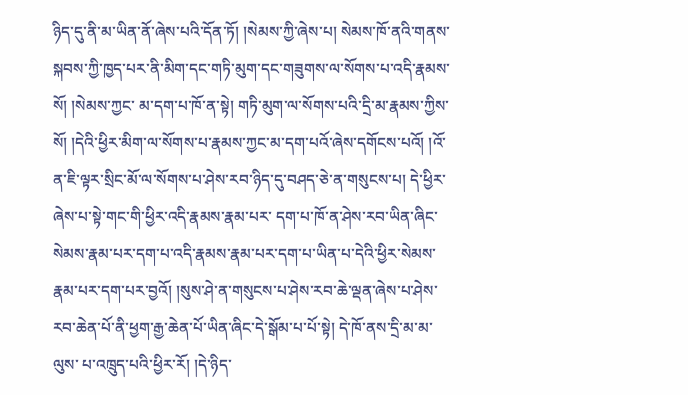ཉིད་དུ་ནི་མ་ཡིན་ནོ་ཞེས་པའི་དོན་ཏོ། །སེམས་ཀྱི་ཞེས་པ། སེམས་ཁོ་ནའི་གནས་སྐབས་ཀྱི་ཁྱད་པར་ནི་མིག་དང་གཏི་མུག་དང་གཟུགས་ལ་སོགས་པ་འདི་རྣམས་སོ། །སེམས་ཀྱང་ མ་དག་པ་ཁོ་ན་སྟེ། གཏི་མུག་ལ་སོགས་པའི་དྲི་མ་རྣམས་ཀྱིས་སོ། །དེའི་ཕྱིར་མིག་ལ་སོགས་པ་རྣམས་ཀྱང་མ་དག་པའོ་ཞེས་དགོངས་པའོ། །འོ་ན་ཇི་ལྟར་སྲིང་མོ་ལ་སོགས་པ་ཤེས་རབ་ཉིད་དུ་བཤད་ཅེ་ན་གསུངས་པ། དེ་ཕྱིར་ཞེས་པ་སྟེ་གང་གི་ཕྱིར་འདི་རྣམས་རྣམ་པར་ དག་པ་ཁོ་ན་ཤེས་རབ་ཡིན་ཞིང་སེམས་རྣམ་པར་དག་པ་འདི་རྣམས་རྣམ་པར་དག་པ་ཡིན་པ་དེའི་ཕྱིར་སེམས་རྣམ་པར་དག་པར་བྱའོ། །སུས་ཤེ་ན་གསུངས་པ་ཤེས་རབ་ཆེ་ལྡན་ཞེས་པ་ཤེས་རབ་ཆེན་པོ་ནི་ཕྱག་རྒྱ་ཆེན་པོ་ཡིན་ཞིང་དེ་སྒོམ་པ་པོ་སྟེ། དེ་ཁོ་ནས་དྲི་མ་མ་ལུས་ པ་འཁྲུད་པའི་ཕྱིར་རོ། །དེ་ཉིད་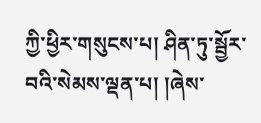ཀྱི་ཕྱིར་གསུངས་པ། ཤིན་ཏུ་སྦྱོར་བའི་སེམས་ལྡན་པ། །ཞེས་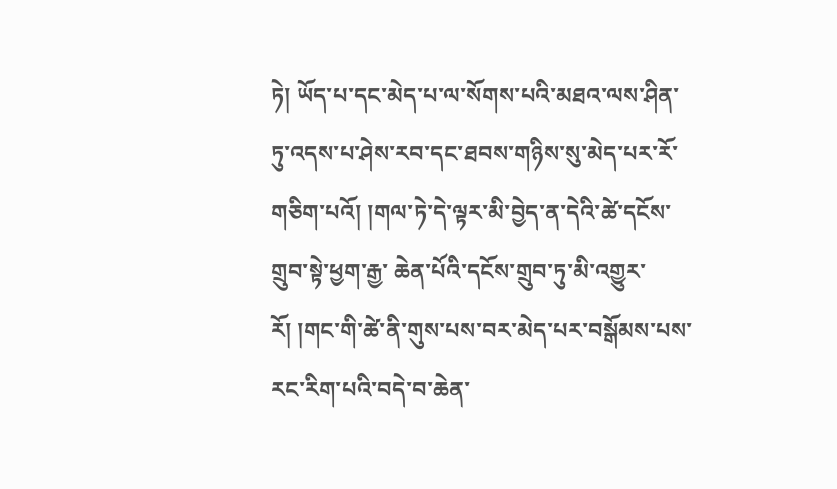ཏེ། ཡོད་པ་དང་མེད་པ་ལ་སོགས་པའི་མཐའ་ལས་ཤིན་ཏུ་འདས་པ་ཤེས་རབ་དང་ཐབས་གཉིས་སུ་མེད་པར་རོ་གཅིག་པའོ། །གལ་ཏེ་དེ་ལྟར་མི་བྱེད་ན་དེའི་ཚེ་དངོས་གྲུབ་སྟེ་ཕྱག་རྒྱ་ ཆེན་པོའི་དངོས་གྲུབ་ཏུ་མི་འགྱུར་རོ། །གང་གི་ཚེ་ནི་གུས་པས་བར་མེད་པར་བསྒོམས་པས་རང་རིག་པའི་བདེ་བ་ཆེན་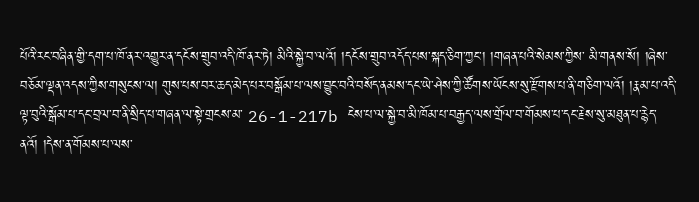པོའི་རང་བཞིན་གྱི་དག་པ་ཁོ་ནར་འགྱུར་ན་དངོས་གྲུབ་འདི་ཁོ་ནར་ཏེ། མིའི་སྐྱེ་བ་ལའོ། །དངོས་གྲུབ་འདོད་པས་སྐད་ཅིག་ཀྱང་། །གཞན་པའི་སེམས་ཀྱིས་ མི་གནས་སོ། །ཞེས་བཅོམ་ལྡན་འདས་ཀྱིས་གསུངས་ལ། གུས་པས་བར་ཆད་མེད་པར་བསྒོམ་པ་ལས་བྱུང་བའི་བསོད་ནམས་དང་ཡེ་ཤེས་ཀྱི་ཚོགས་ཡོངས་སུ་རྫོགས་པ་ནི་གཅིག་ལའོ། །རྣམ་པ་འདི་ལྟ་བུའི་སྒོམ་པ་དང་བྲལ་བ་ནི་སྲིད་པ་གཞན་ལ་སྟེ་གྲངས་མ་ 26-1-217b ངེས་པ་ལ་སྐྱེ་བ་མི་ཁོམ་པ་བརྒྱད་ལས་གྲོལ་བ་གོམས་པ་དང་རྗེས་སུ་མཐུན་པ་རྙེད་ནའོ། །དེས་ན་གོམས་པ་ལས་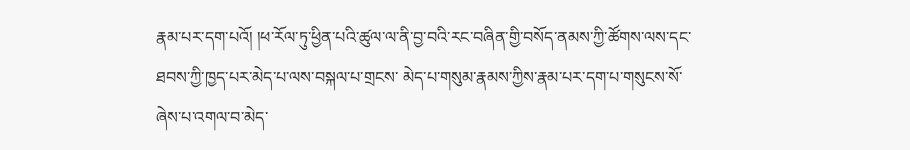རྣམ་པར་དག་པའོ། །ཕ་རོལ་ཏུ་ཕྱིན་པའི་ཚུལ་ལ་ནི་བྱ་བའི་རང་བཞིན་གྱི་བསོད་ནམས་ཀྱི་ཚོགས་ལས་དང་ཐབས་ཀྱི་ཁྱད་པར་མེད་པ་ལས་བསྐལ་པ་གྲངས་ མེད་པ་གསུམ་རྣམས་ཀྱིས་རྣམ་པར་དག་པ་གསུངས་སོ་ཞེས་པ་འགལ་བ་མེད་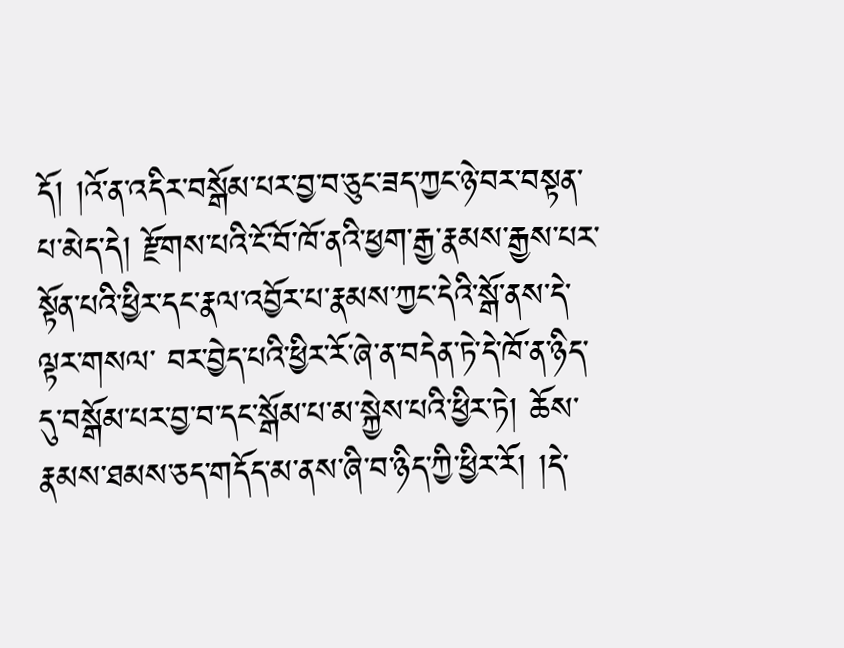དོ། །འོ་ན་འདིར་བསྒོམ་པར་བྱ་བ་ཅུང་ཟད་ཀྱང་ཉེ་བར་བསྟན་པ་མེད་དེ། རྫོགས་པའི་ངོ་བོ་ཁོ་ནའི་ཕྱག་རྒྱ་རྣམས་རྒྱས་པར་སྟོན་པའི་ཕྱིར་དང་རྣལ་འབྱོར་པ་རྣམས་ཀྱང་དེའི་སྒོ་ནས་དེ་ལྟར་གསལ་ བར་བྱེད་པའི་ཕྱིར་རོ་ཞེ་ན་བདེན་ཏེ་དེ་ཁོ་ན་ཉིད་དུ་བསྒོམ་པར་བྱ་བ་དང་སྒོམ་པ་མ་སྐྱེས་པའི་ཕྱིར་ཏེ། ཆོས་རྣམས་ཐམས་ཅད་གདོད་མ་ནས་ཞི་བ་ཉིད་ཀྱི་ཕྱིར་རོ། །དེ་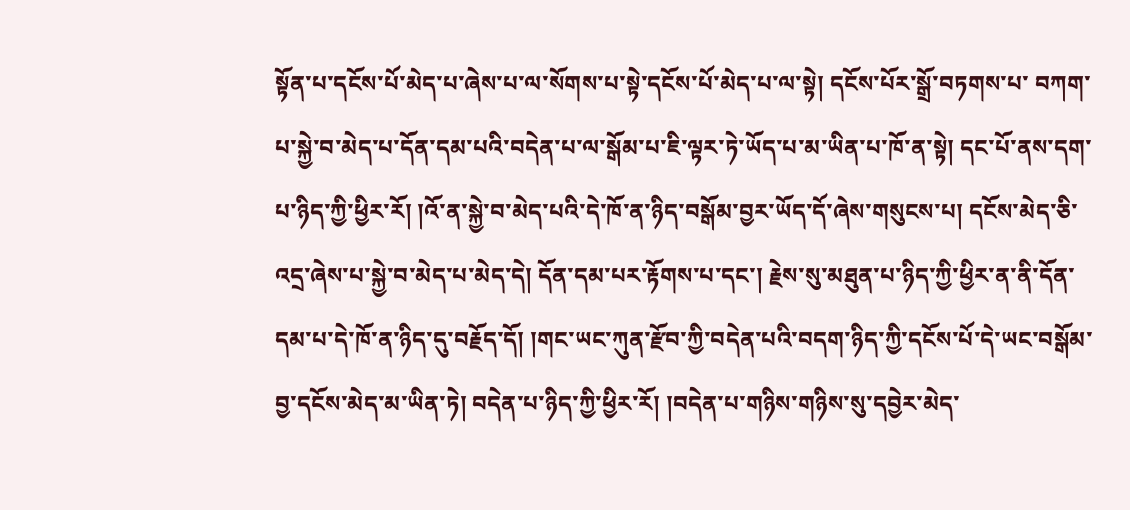སྟོན་པ་དངོས་པོ་མེད་པ་ཞེས་པ་ལ་སོགས་པ་སྟེ་དངོས་པོ་མེད་པ་ལ་སྟེ། དངོས་པོར་སྒྲོ་བཏགས་པ་ བཀག་པ་སྐྱེ་བ་མེད་པ་དོན་དམ་པའི་བདེན་པ་ལ་སྒོམ་པ་ཇི་ལྟར་ཏེ་ཡོད་པ་མ་ཡིན་པ་ཁོ་ན་སྟེ། དང་པོ་ནས་དག་པ་ཉིད་ཀྱི་ཕྱིར་རོ། །འོ་ན་སྐྱེ་བ་མེད་པའི་དེ་ཁོ་ན་ཉིད་བསྒོམ་བྱར་ཡོད་དོ་ཞེས་གསུངས་པ། དངོས་མེད་ཅི་འདྲ་ཞེས་པ་སྐྱེ་བ་མེད་པ་མེད་དེ། དོན་དམ་པར་རྟོགས་པ་དང་། རྗེས་སུ་མཐུན་པ་ཉིད་ཀྱི་ཕྱིར་ན་ནི་དོན་དམ་པ་དེ་ཁོ་ན་ཉིད་དུ་བརྗོད་དོ། །གང་ཡང་ཀུན་རྫོབ་ཀྱི་བདེན་པའི་བདག་ཉིད་ཀྱི་དངོས་པོ་དེ་ཡང་བསྒོམ་བྱ་དངོས་མེད་མ་ཡིན་ཏེ། བདེན་པ་ཉིད་ཀྱི་ཕྱིར་རོ། །བདེན་པ་གཉིས་གཉིས་སུ་དབྱེར་མེད་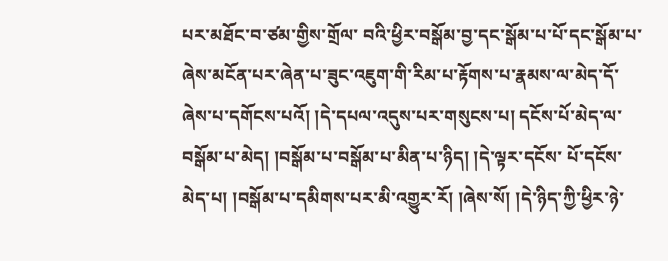པར་མཐོང་བ་ཙམ་གྱིས་གྲོལ་ བའི་ཕྱིར་བསྒོམ་བྱ་དང་སྒོམ་པ་པོ་དང་སྒོམ་པ་ཞེས་མངོན་པར་ཞེན་པ་ཟུང་འཇུག་གི་རིམ་པ་རྟོགས་པ་རྣམས་ལ་མེད་དོ་ཞེས་པ་དགོངས་པའོ། །དེ་དཔལ་འདུས་པར་གསུངས་པ། དངོས་པོ་མེད་ལ་བསྒོམ་པ་མེད། །བསྒོམ་པ་བསྒོམ་པ་མིན་པ་ཉིད། །དེ་ལྟར་དངོས་ པོ་དངོས་མེད་པ། །བསྒོམ་པ་དམིགས་པར་མི་འགྱུར་རོ། །ཞེས་སོ། །དེ་ཉིད་ཀྱི་ཕྱིར་ཉེ་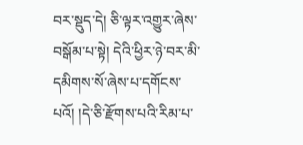བར་སྡུད་དེ། ཅི་ལྟར་འགྱུར་ཞེས་བསྒོམ་པ་སྟེ། དེའི་ཕྱིར་ཉེ་བར་མི་དམིགས་སོ་ཞེས་པ་དགོངས་པའོ། །དེ་ཅི་རྫོགས་པའི་རིམ་པ་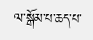ལ་སྒོམ་པ་ཆད་པ་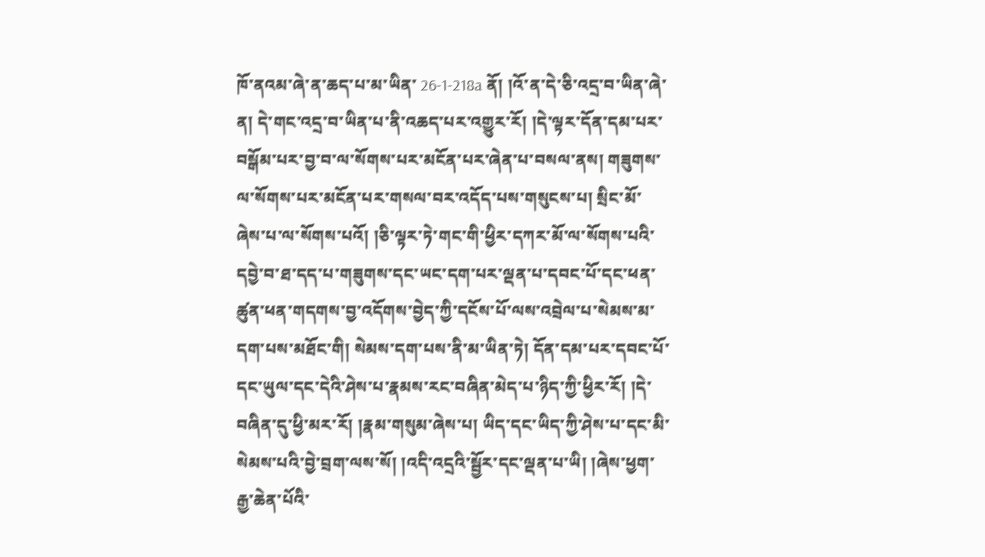ཁོ་ནའམ་ཞེ་ན་ཆད་པ་མ་ཡིན་ 26-1-218a ནོ། །འོ་ན་དེ་ཅི་འདྲ་བ་ཡིན་ཞེ་ན། དེ་གང་འདྲ་བ་ཡིན་པ་ནི་འཆད་པར་འགྱུར་རོ། །དེ་ལྟར་དོན་དམ་པར་བསྒོམ་པར་བྱ་བ་ལ་སོགས་པར་མངོན་པར་ཞེན་པ་བསལ་ནས། གཟུགས་ལ་སོགས་པར་མངོན་པར་གསལ་བར་འདོད་པས་གསུངས་པ། སྲིང་མོ་ ཞེས་པ་ལ་སོགས་པའོ། །ཅི་ལྟར་ཏེ་གང་གི་ཕྱིར་དཀར་མོ་ལ་སོགས་པའི་དབྱེ་བ་ཐ་དད་པ་གཟུགས་དང་ཡང་དག་པར་ལྡན་པ་དབང་པོ་དང་ཕན་ཚུན་ཕན་གདགས་བྱ་འདོགས་བྱེད་ཀྱི་དངོས་པོ་ལས་འབྲེལ་པ་སེམས་མ་དག་པས་མཐོང་གི། སེམས་དག་པས་ནི་མ་ཡིན་ཏེ། དོན་དམ་པར་དབང་པོ་དང་ཡུལ་དང་དེའི་ཤེས་པ་རྣམས་རང་བཞིན་མེད་པ་ཉིད་ཀྱི་ཕྱིར་རོ། །དེ་བཞིན་དུ་ཕྱི་མར་རོ། །རྣམ་གསུམ་ཞེས་པ། ཡིད་དང་ཡིད་ཀྱི་ཤེས་པ་དང་མི་སེམས་པའི་བྱེ་བྲག་ལས་སོ། །འདི་འདྲའི་སྦྱོར་དང་ལྡན་པ་ཡི། །ཞེས་ཕྱག་རྒྱ་ཆེན་པོའི་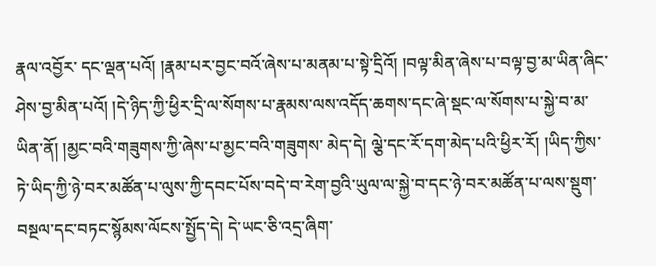རྣལ་འབྱོར་ དང་ལྡན་པའོ། །རྣམ་པར་བྱང་བའོ་ཞེས་པ་མནམ་པ་སྟེ་དྲིའོ། །བལྟ་མིན་ཞེས་པ་བལྟ་བྱ་མ་ཡིན་ཞིང་ཤེས་བྱ་མིན་པའོ། །དེ་ཉིད་ཀྱི་ཕྱིར་དྲི་ལ་སོགས་པ་རྣམས་ལས་འདོད་ཆགས་དང་ཞེ་སྡང་ལ་སོགས་པ་སྐྱེ་བ་མ་ཡིན་ནོ། །མྱང་བའི་གཟུགས་ཀྱི་ཞེས་པ་མྱང་བའི་གཟུགས་ མེད་དེ། ལྕེ་དང་རོ་དག་མེད་པའི་ཕྱིར་རོ། །ཡིད་ཀྱིས་ཏེ་ཡིད་ཀྱི་ཉེ་བར་མཚོན་པ་ལུས་ཀྱི་དབང་པོས་བདེ་བ་རེག་བྱའི་ཡུལ་ལ་སྐྱེ་བ་དང་ཉེ་བར་མཚོན་པ་ལས་སྡུག་བསྔལ་དང་བཏང་སྙོམས་ལོངས་སྤྱོད་དེ། དེ་ཡང་ཅི་འདྲ་ཞིག་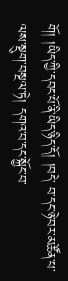གོ། །ཡིད་ཀྱི་དབང་པོ་ནི་ཡིད་ཉིད་དོ། །བདེ་ བ་དང་ཉེ་བར་མཚོན་པ་ལས་སྡུག་བསྔལ་ཏེ། དགའ་བ་དང་སྐྱོང་བ་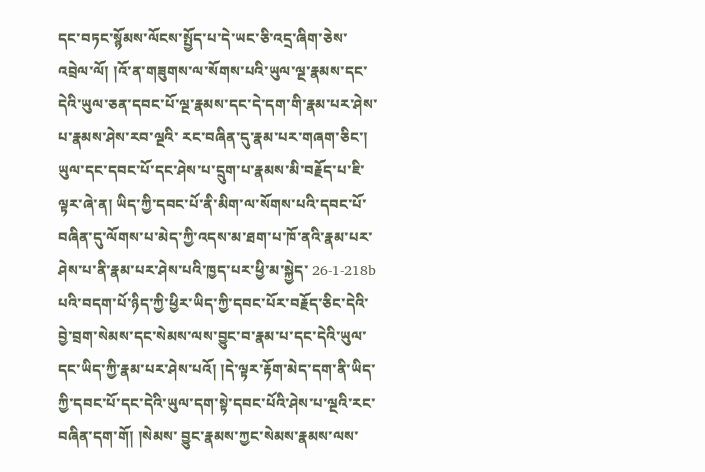དང་བཏང་སྙོམས་ལོངས་སྤྱོད་པ་དེ་ཡང་ཅི་འདྲ་ཞིག་ཅེས་འབྲེལ་ལོ། །འོ་ན་གཟུགས་ལ་སོགས་པའི་ཡུལ་ལྔ་རྣམས་དང་དེའི་ཡུལ་ཅན་དབང་པོ་ལྔ་རྣམས་དང་དེ་དག་གི་རྣམ་པར་ཤེས་པ་རྣམས་ཤེས་རབ་ལྔའི་ རང་བཞིན་དུ་རྣམ་པར་གཞག་ཅིང་། ཡུལ་དང་དབང་པོ་དང་ཤེས་པ་དྲུག་པ་རྣམས་མི་བརྗོད་པ་ཇི་ལྟར་ཞེ་ན། ཡིད་ཀྱི་དབང་པོ་ནི་མིག་ལ་སོགས་པའི་དབང་པོ་བཞིན་དུ་ལོགས་པ་མེད་ཀྱི་འདས་མ་ཐག་པ་ཁོ་ནའི་རྣམ་པར་ཤེས་པ་ནི་རྣམ་པར་ཤེས་པའི་ཁྱད་པར་ཕྱི་མ་སྐྱེད་ 26-1-218b པའི་བདག་པོ་ཉིད་ཀྱི་ཕྱིར་ཡིད་ཀྱི་དབང་པོར་བརྗོད་ཅིང་དེའི་བྱེ་བྲག་སེམས་དང་སེམས་ལས་བྱུང་བ་རྣམ་པ་དང་དེའི་ཡུལ་དང་ཡིད་ཀྱི་རྣམ་པར་ཤེས་པའོ། །དེ་ལྟར་རྟོག་མེད་དག་ནི་ཡིད་ཀྱི་དབང་པོ་དང་དེའི་ཡུལ་དག་སྟེ་དབང་པོའི་ཤེས་པ་ལྔའི་རང་བཞིན་དག་གོ། །སེམས་ བྱུང་རྣམས་ཀྱང་སེམས་རྣམས་ལས་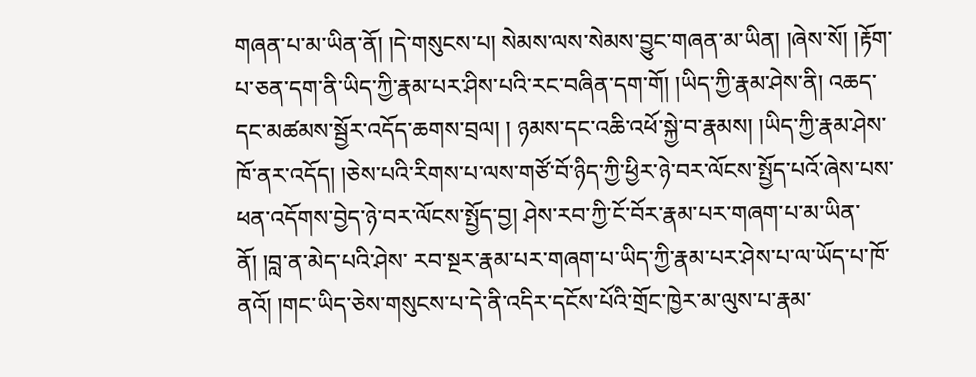གཞན་པ་མ་ཡིན་ནོ། །དེ་གསུངས་པ། སེམས་ལས་སེམས་བྱུང་གཞན་མ་ཡིན། །ཞེས་སོ། །རྟོག་པ་ཅན་དག་ནི་ཡིད་ཀྱི་རྣམ་པར་ཤིས་པའི་རང་བཞིན་དག་གོ། །ཡིད་ཀྱི་རྣམ་ཤེས་ནི། འཆད་དང་མཚམས་སྦྱོར་འདོད་ཆགས་བྲལ། ། ཉམས་དང་འཆི་འཕོ་སྐྱེ་བ་རྣམས། །ཡིད་ཀྱི་རྣམ་ཤེས་ཁོ་ནར་འདོད། །ཅེས་པའི་རིགས་པ་ལས་གཙོ་བོ་ཉིད་ཀྱི་ཕྱིར་ཉེ་བར་ལོངས་སྤྱོད་པའོ་ཞེས་པས་ཕན་འདོགས་བྱེད་ཉེ་བར་ལོངས་སྤྱོད་བྱ། ཤེས་རབ་ཀྱི་ངོ་བོར་རྣམ་པར་གཞག་པ་མ་ཡིན་ནོ། །བླ་ན་མེད་པའི་ཤེས་ རབ་སྔར་རྣམ་པར་གཞག་པ་ཡིད་ཀྱི་རྣམ་པར་ཤེས་པ་ལ་ཡོད་པ་ཁོ་ནའོ། །གང་ཡིད་ཅེས་གསུངས་པ་དེ་ནི་འདིར་དངོས་པོའི་གྲོང་ཁྱེར་མ་ལུས་པ་རྣམ་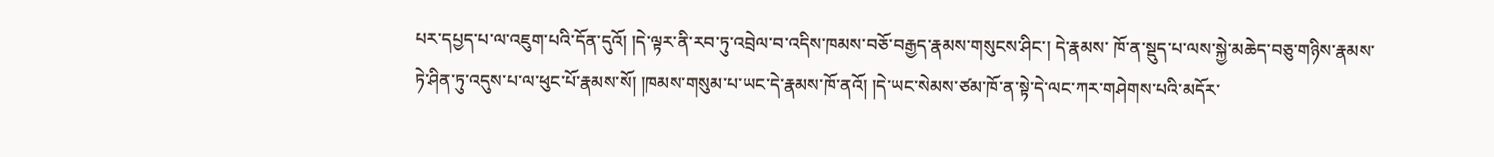པར་དཔྱད་པ་ལ་འཇུག་པའི་དོན་དུའོ། །དེ་ལྟར་ནི་རབ་ཏུ་འབྲེལ་བ་འདིས་ཁམས་བཅོ་བརྒྱད་རྣམས་གསུངས་ཤིང་། དེ་རྣམས་ ཁོ་ན་སྡུད་པ་ལས་སྐྱེ་མཆེད་བཅུ་གཉིས་རྣམས་ཏེ་ཤིན་ཏུ་འདུས་པ་ལ་ཕུང་པོ་རྣམས་སོ། །ཁམས་གསུམ་པ་ཡང་དེ་རྣམས་ཁོ་ནའོ། །དེ་ཡང་སེམས་ཙམ་ཁོ་ན་སྟེ་དེ་ལང་ཀར་གཤེགས་པའི་མདོར་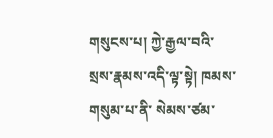གསུངས་པ། ཀྱེ་རྒྱལ་བའི་སྲས་རྣམས་འདི་ལྟ་སྟེ། ཁམས་གསུམ་པ་ནི་ སེམས་ཙམ་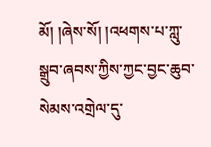མོ། །ཞེས་སོ། །འཕགས་པ་ཀླུ་སྒྲུབ་ཞབས་ཀྱིས་ཀྱང་བྱང་ཆུབ་སེམས་འགྲེལ་དུ་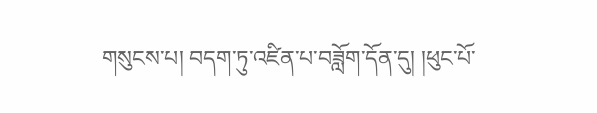གསུངས་པ། བདག་ཏུ་འཛིན་པ་བཟློག་དོན་དུ། །ཕུང་པོ་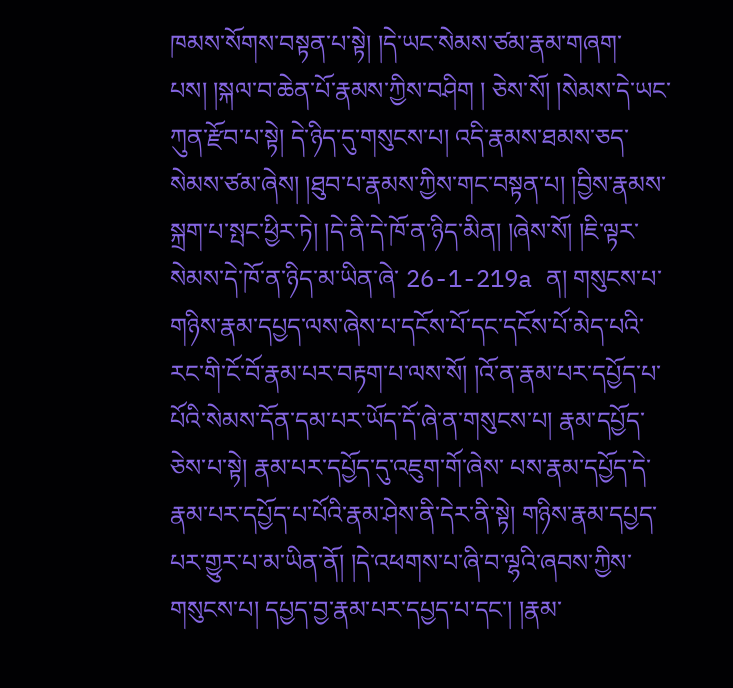ཁམས་སོགས་བསྟན་པ་སྟེ། །དེ་ཡང་སེམས་ཙམ་རྣམ་གཞག་པས། །སྐལ་བ་ཆེན་པོ་རྣམས་ཀྱིས་བཤིག ། ཅེས་སོ། །སེམས་དེ་ཡང་ཀུན་རྫོབ་པ་སྟེ། དེ་ཉིད་དུ་གསུངས་པ། འདི་རྣམས་ཐམས་ཅད་སེམས་ཙམ་ཞེས། །ཐུབ་པ་རྣམས་ཀྱིས་གང་བསྟན་པ། །བྱིས་རྣམས་སྐྲག་པ་སྤང་ཕྱིར་ཏེ། །དེ་ནི་དེ་ཁོ་ན་ཉིད་མིན། །ཞེས་སོ། །ཇི་ལྟར་སེམས་དེ་ཁོ་ན་ཉིད་མ་ཡིན་ཞེ་ 26-1-219a ན། གསུངས་པ་གཉིས་རྣམ་དཔྱད་ལས་ཞེས་པ་དངོས་པོ་དང་དངོས་པོ་མེད་པའི་རང་གི་ངོ་བོ་རྣམ་པར་བརྟག་པ་ལས་སོ། །འོ་ན་རྣམ་པར་དཔྱོད་པ་པོའི་སེམས་དོན་དམ་པར་ཡོད་དོ་ཞེ་ན་གསུངས་པ། རྣམ་དཔྱོད་ཅེས་པ་སྟེ། རྣམ་པར་དཔྱོད་དུ་འཇུག་གོ་ཞེས་ པས་རྣམ་དཔྱོད་དེ་རྣམ་པར་དཔྱོད་པ་པོའི་རྣམ་ཤེས་ནི་དེར་ནི་སྟེ། གཉིས་རྣམ་དཔྱད་པར་གྱུར་པ་མ་ཡིན་ནོ། །དེ་འཕགས་པ་ཞི་བ་ལྷའི་ཞབས་ཀྱིས་གསུངས་པ། དཔྱད་བྱ་རྣམ་པར་དཔྱད་པ་དང་། །རྣམ་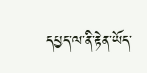དཔྱད་ལ་ནི་རྟེན་ཡོད་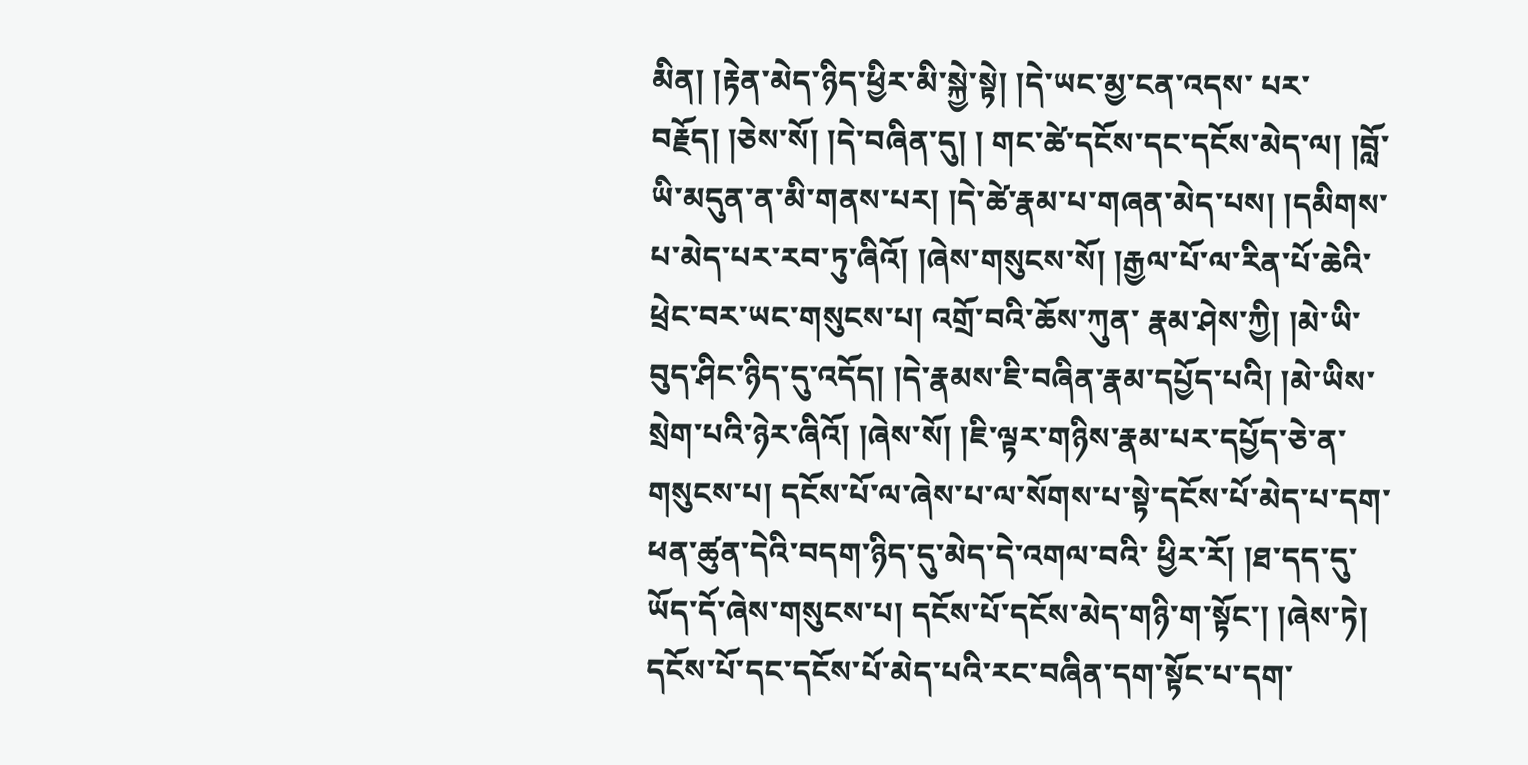མིན། །རྟེན་མེད་ཉིད་ཕྱིར་མི་སྐྱེ་སྟེ། །དེ་ཡང་མྱ་ངན་འདས་ པར་བརྗོད། །ཅེས་སོ། །དེ་བཞིན་དུ། ། གང་ཚེ་དངོས་དང་དངོས་མེད་ལ། །བློ་ཡི་མདུན་ན་མི་གནས་པར། །དེ་ཚེ་རྣམ་པ་གཞན་མེད་པས། །དམིགས་པ་མེད་པར་རབ་ཏུ་ཞིའོ། །ཞེས་གསུངས་སོ། །རྒྱལ་པོ་ལ་རིན་པོ་ཆེའི་ཕྲེང་བར་ཡང་གསུངས་པ། འགྲོ་བའི་ཆོས་ཀུན་ རྣམ་ཤེས་ཀྱི། །མེ་ཡི་བུད་ཤིང་ཉིད་དུ་འདོད། །དེ་རྣམས་ཇི་བཞིན་རྣམ་དཔྱོད་པའི། །མེ་ཡིས་སྲེག་པའི་ཉེར་ཞིའོ། །ཞེས་སོ། །ཇི་ལྟར་གཉིས་རྣམ་པར་དཔྱོད་ཅེ་ན་གསུངས་པ། དངོས་པོ་ལ་ཞེས་པ་ལ་སོགས་པ་སྟེ་དངོས་པོ་མེད་པ་དག་ཕན་ཚུན་དེའི་བདག་ཉིད་དུ་མེད་དེ་འགལ་བའི་ ཕྱིར་རོ། །ཐ་དད་དུ་ཡོད་དོ་ཞེས་གསུངས་པ། དངོས་པོ་དངོས་མེད་གཉི་ག་སྟོང་། །ཞེས་ཏེ། དངོས་པོ་དང་དངོས་པོ་མེད་པའི་རང་བཞིན་དག་སྟོང་པ་དག་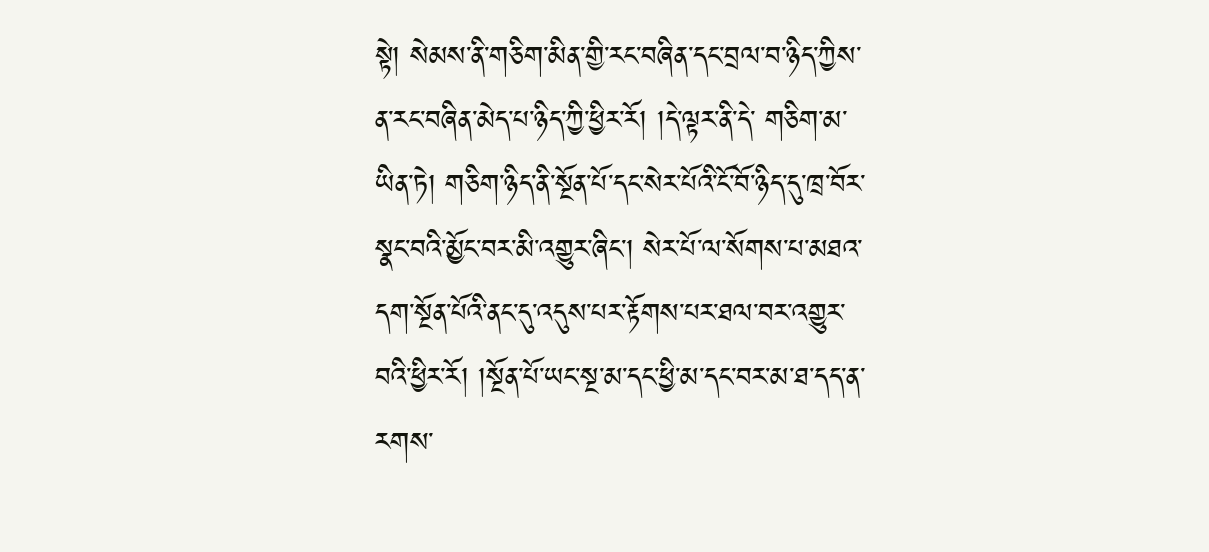སྟེ། སེམས་ནི་གཅིག་མིན་གྱི་རང་བཞིན་དང་བྲལ་བ་ཉིད་ཀྱིས་ན་རང་བཞིན་མེད་པ་ཉིད་ཀྱི་ཕྱིར་རོ། །དེ་ལྟར་ནི་དེ་ གཅིག་མ་ཡིན་ཏེ། གཅིག་ཉིད་ནི་སྔོན་པོ་དང་སེར་པོའི་ངོ་བོ་ཉིད་དུ་ཁྲ་བོར་སྣང་བའི་མྱོང་བར་མི་འགྱུར་ཞིང་། སེར་པོ་ལ་སོགས་པ་མཐའ་དག་སྔོན་པོའི་ནང་དུ་འདུས་པར་རྟོགས་པར་ཐལ་བར་འགྱུར་བའི་ཕྱིར་རོ། །སྔོན་པོ་ཡང་སྔ་མ་དང་ཕྱི་མ་དང་བར་མ་ཐ་དད་ན་རགས་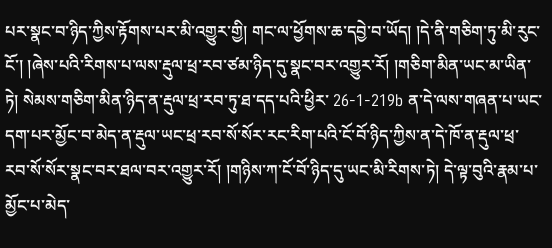པར་སྣང་བ་ཉིད་ཀྱིས་རྟོགས་པར་མི་འགྱུར་གྱི། གང་ལ་ཕྱོགས་ཆ་དབྱེ་བ་ཡོད། །དེ་ནི་གཅིག་ཏུ་མི་རུང་ངོ་། །ཞེས་པའི་རིགས་པ་ལས་རྡུལ་ཕྲ་རབ་ཙམ་ཉིད་དུ་སྣང་བར་འགྱུར་རོ། །གཅིག་མིན་ཡང་མ་ཡིན་ཏེ། སེམས་གཅིག་མིན་ཉིད་ན་རྡུལ་ཕྲ་རབ་ཏུ་ཐ་དད་པའི་ཕྱིར་ 26-1-219b ན་དེ་ལས་གཞན་པ་ཡང་དག་པར་མྱོང་བ་མེད་ན་རྡུལ་ཡང་ཕྲ་རབ་སོ་སོར་རང་རིག་པའི་ངོ་བོ་ཉིད་ཀྱིས་ན་དེ་ཁོ་ན་རྡུལ་ཕྲ་རབ་སོ་སོར་སྣང་བར་ཐལ་བར་འགྱུར་རོ། །གཉིས་ཀ་ངོ་བོ་ཉིད་དུ་ཡང་མི་རིགས་ཏེ། དེ་ལྟ་བུའི་རྣམ་པ་མྱོང་པ་མེད་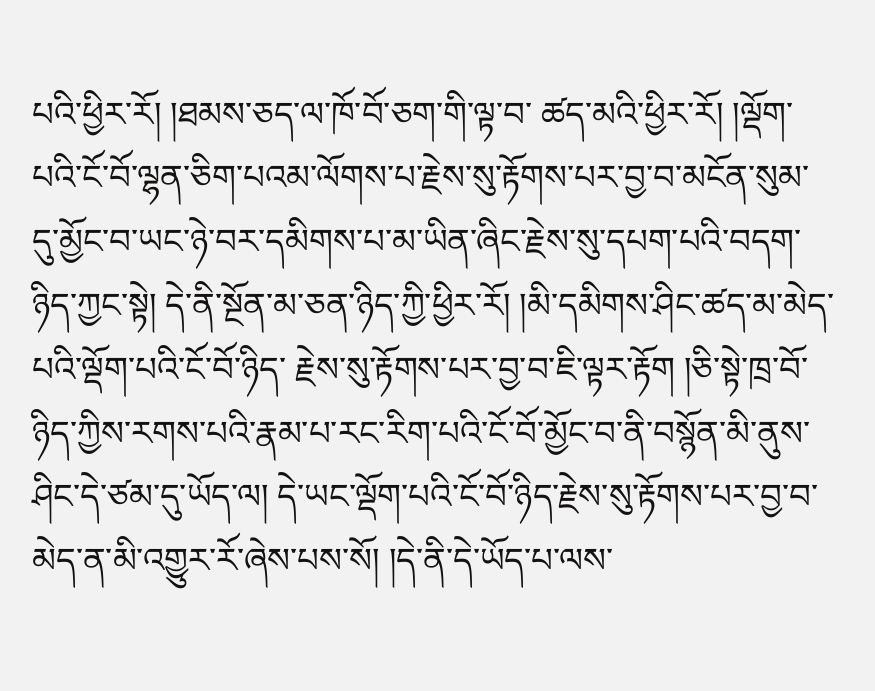པའི་ཕྱིར་རོ། །ཐམས་ཅད་ལ་ཁོ་བོ་ཅག་གི་ལྟ་བ་ ཚད་མའི་ཕྱིར་རོ། །ལྡོག་པའི་ངོ་བོ་ལྷན་ཅིག་པའམ་ལོགས་པ་རྗེས་སུ་རྟོགས་པར་བྱ་བ་མངོན་སུམ་དུ་མྱོང་བ་ཡང་ཉེ་བར་དམིགས་པ་མ་ཡིན་ཞིང་རྗེས་སུ་དཔག་པའི་བདག་ཉིད་ཀྱང་སྟེ། དེ་ནི་སྔོན་མ་ཅན་ཉིད་ཀྱི་ཕྱིར་རོ། །མི་དམིགས་ཤིང་ཚད་མ་མེད་པའི་ལྡོག་པའི་ངོ་བོ་ཉིད་ རྗེས་སུ་རྟོགས་པར་བྱ་བ་ཇི་ལྟར་རྟོག །ཅི་སྟེ་ཁྲ་བོ་ཉིད་ཀྱིས་རགས་པའི་རྣམ་པ་རང་རིག་པའི་ངོ་བོ་མྱོང་བ་ནི་བསྙོན་མི་ནུས་ཤིང་དེ་ཙམ་དུ་ཡོད་ལ། དེ་ཡང་ལྡོག་པའི་ངོ་བོ་ཉིད་རྗེས་སུ་རྟོགས་པར་བྱ་བ་མེད་ན་མི་འགྱུར་རོ་ཞེས་པས་སོ། །དེ་ནི་དེ་ཡོད་པ་ལས་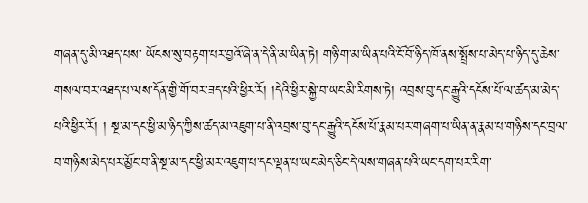གཞན་དུ་མི་འཐད་པས་ ཡོངས་སུ་བརྟག་པར་བྱའོ་ཞེ་ན་དེ་ནི་མ་ཡིན་ཏེ། གཉི་ག་མ་ཡིན་པའི་ངོ་བོ་ཉིད་ཁོ་ནས་སྤྲོས་པ་མེད་པ་ཉིད་དུ་ཆེས་གསལ་བར་འཐད་པ་ལས་དོན་གྱི་གོ་བར་ཟད་པའི་ཕྱིར་རོ། །དེའི་ཕྱིར་སྐྱེ་བ་ཡང་མི་རིགས་ཏེ། འབྲས་བུ་དང་རྒྱུའི་དངོས་པོ་ལ་ཚད་མ་མེད་པའི་ཕྱིར་རོ། ། སྔ་མ་དང་ཕྱི་མ་ཉིད་ཀྱིས་ཚད་མ་འཇུག་པ་ནི་འབྲས་བུ་དང་རྒྱུའི་དངོས་པོ་རྣམ་པར་གཞག་པ་ཡིན་ན་རྣམ་པ་གཉིས་དང་བྲལ་བ་གཉིས་མེད་པར་མྱོང་བ་ནི་སྔ་མ་དང་ཕྱི་མར་འཇུག་པ་དང་ལྡན་པ་ཡང་མེད་ཅིང་དེ་ལས་གཞན་པའི་ཡང་དག་པར་རིག་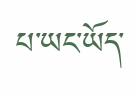པ་ཡང་ཡོད་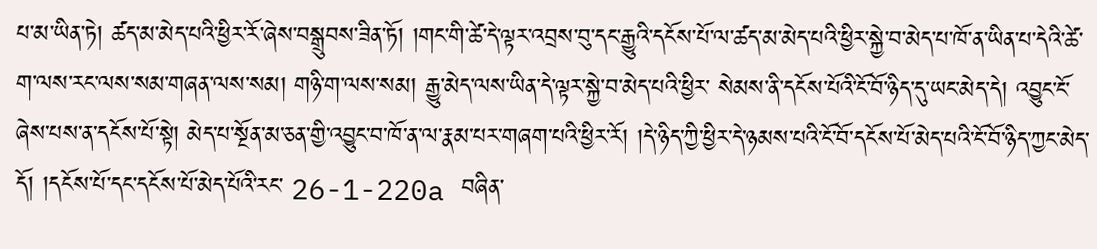པ་མ་ཡིན་ཏེ། ཚད་མ་མེད་པའི་ཕྱིར་རོ་ཞེས་བསྒྲུབས་ཟིན་ཏོ། །གང་གི་ཚེ་དེ་ལྟར་འབྲས་བུ་དང་རྒྱུའི་དངོས་པོ་ལ་ཚད་མ་མེད་པའི་ཕྱིར་སྐྱེ་བ་མེད་པ་ཁོ་ན་ཡིན་པ་དེའི་ཚེ་ག་ལས་རང་ལས་སམ་གཞན་ལས་སམ། གཉི་ག་ལས་སམ། རྒྱུ་མེད་ལས་ཡིན་དེ་ལྟར་སྐྱེ་བ་མེད་པའི་ཕྱིར་ སེམས་ནི་དངོས་པོའི་ངོ་བོ་ཉིད་དུ་ཡང་མེད་དེ། འབྱུང་ངོ་ཞེས་པས་ན་དངོས་པོ་སྟེ། མེད་པ་སྔོན་མ་ཅན་གྱི་འབྱུང་བ་ཁོ་ན་ལ་རྣམ་པར་གཞག་པའི་ཕྱིར་རོ། །དེ་ཉིད་ཀྱི་ཕྱིར་དེ་ཉམས་པའི་ངོ་བོ་དངོས་པོ་མེད་པའི་ངོ་བོ་ཉིད་ཀྱང་མེད་དོ། །དངོས་པོ་དང་དངོས་པོ་མེད་པོའི་རང་ 26-1-220a བཞིན་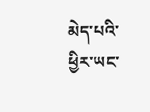མེད་པའི་ཕྱིར་ཡང་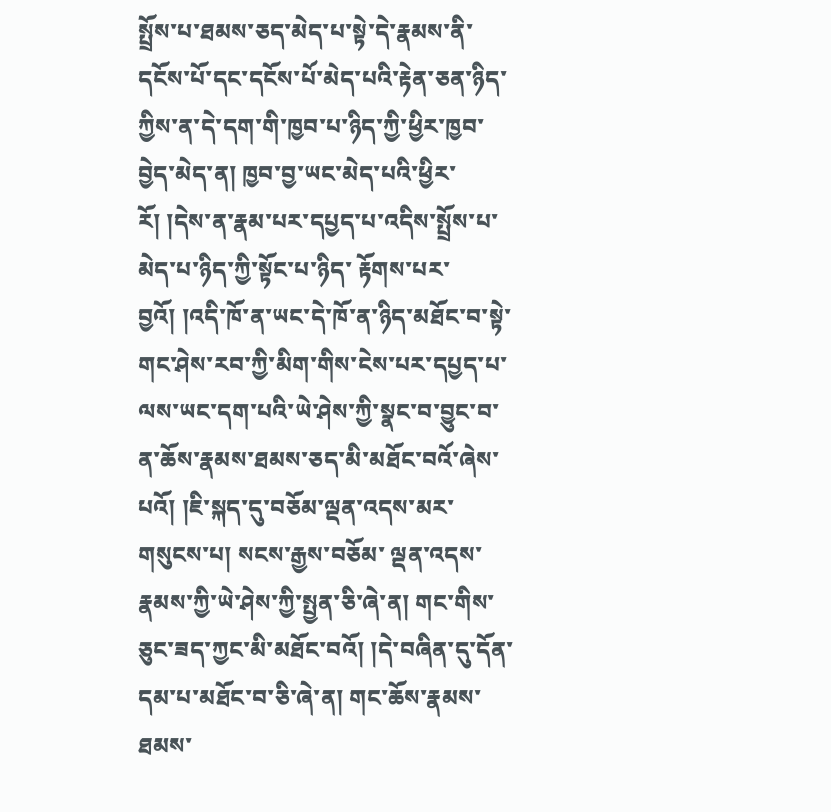སྤྲོས་པ་ཐམས་ཅད་མེད་པ་སྟེ་དེ་རྣམས་ནི་དངོས་པོ་དང་དངོས་པོ་མེད་པའི་རྟེན་ཅན་ཉིད་ཀྱིས་ན་དེ་དག་གི་ཁྱབ་པ་ཉིད་ཀྱི་ཕྱིར་ཁྱབ་བྱེད་མེད་ན། ཁྱབ་བྱ་ཡང་མེད་པའི་ཕྱིར་རོ། །དེས་ན་རྣམ་པར་དཔྱད་པ་འདིས་སྤྲོས་པ་མེད་པ་ཉིད་ཀྱི་སྟོང་པ་ཉིད་ རྟོགས་པར་བྱའོ། །འདི་ཁོ་ན་ཡང་དེ་ཁོ་ན་ཉིད་མཐོང་བ་སྟེ་གང་ཤེས་རབ་ཀྱི་མིག་གིས་ངེས་པར་དཔྱད་པ་ལས་ཡང་དག་པའི་ཡེ་ཤེས་ཀྱི་སྣང་བ་བྱུང་བ་ན་ཆོས་རྣམས་ཐམས་ཅད་མི་མཐོང་བའོ་ཞེས་པའོ། །ཇི་སྐད་དུ་བཅོམ་ལྡན་འདས་མར་གསུངས་པ། སངས་རྒྱས་བཅོམ་ ལྡན་འདས་རྣམས་ཀྱི་ཡེ་ཤེས་ཀྱི་སྤྱན་ཅི་ཞེ་ན། གང་གིས་ཅུང་ཟད་ཀྱང་མི་མཐོང་བའོ། །དེ་བཞིན་དུ་དོན་དམ་པ་མཐོང་བ་ཅི་ཞེ་ན། གང་ཆོས་རྣམས་ཐམས་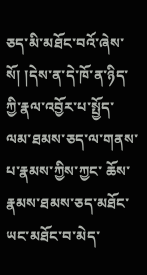ཅད་མི་མཐོང་བའོ་ཞེས་སོ། །དེས་ན་དེ་ཁོ་ན་ཉིད་ཀྱི་རྣལ་འབྱོར་པ་སྤྱོད་ལམ་ཐམས་ཅད་ལ་གནས་པ་རྣམས་ཀྱིས་ཀྱང་ ཆོས་རྣམས་ཐམས་ཅད་མཐོང་ཡང་མཐོང་བ་མེད་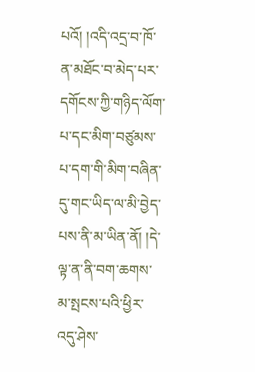པའོ། །འདི་འདྲ་བ་ཁོ་ན་མཐོང་བ་མེད་པར་དགོངས་ཀྱི་གཉིད་ལོག་པ་དང་མིག་བཙུམས་པ་དག་གི་མིག་བཞིན་དུ་གང་ཡིད་ལ་མི་བྱེད་པས་ནི་མ་ཡིན་ནོ། །དེ་ལྟ་ན་ནི་བག་ཆགས་མ་སྤངས་པའི་ཕྱིར་འདུ་ཤེས་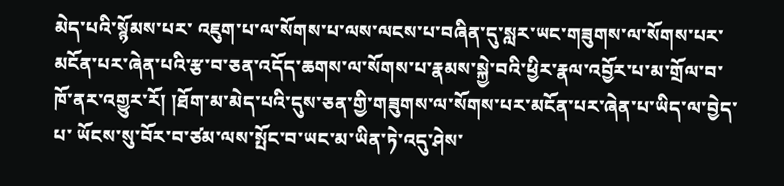མེད་པའི་སྙོམས་པར་ འཇུག་པ་ལ་སོགས་པ་ལས་ལངས་པ་བཞིན་དུ་སླར་ཡང་གཟུགས་ལ་སོགས་པར་མངོན་པར་ཞེན་པའི་རྩ་བ་ཅན་འདོད་ཆགས་ལ་སོགས་པ་རྣམས་སྐྱེ་བའི་ཕྱིར་རྣལ་འབྱོར་པ་མ་གྲོལ་བ་ཁོ་ནར་འགྱུར་རོ། །ཐོག་མ་མེད་པའི་དུས་ཅན་གྱི་གཟུགས་ལ་སོགས་པར་མངོན་པར་ཞེན་པ་ཡིད་ལ་བྱེད་པ་ ཡོངས་སུ་བོར་བ་ཙམ་ལས་སྤོང་བ་ཡང་མ་ཡིན་ཏེ་འདུ་ཤེས་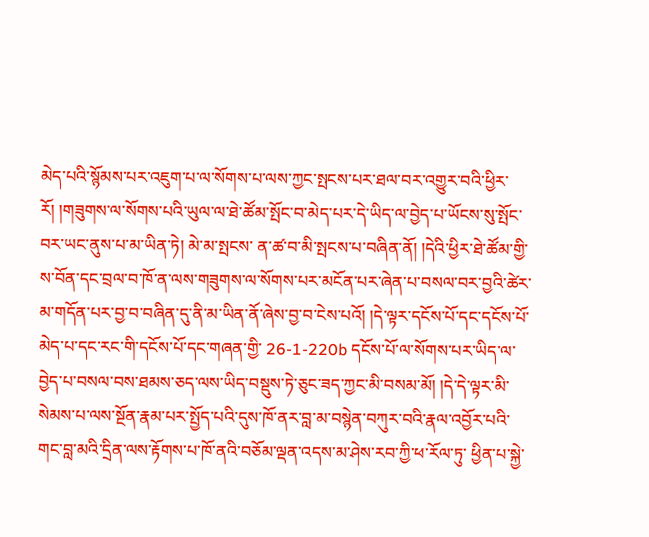མེད་པའི་སྙོམས་པར་འཇུག་པ་ལ་སོགས་པ་ལས་ཀྱང་སྤངས་པར་ཐལ་བར་འགྱུར་བའི་ཕྱིར་རོ། །གཟུགས་ལ་སོགས་པའི་ཡུལ་ལ་ཐེ་ཚོམ་སྤོང་བ་མེད་པར་དེ་ཡིད་ལ་བྱེད་པ་ཡོངས་སུ་སྤོང་བར་ཡང་ནུས་པ་མ་ཡིན་ཏེ། མེ་མ་སྤངས་ ན་ཚ་བ་མི་སྤངས་པ་བཞིན་ནོ། །དེའི་ཕྱིར་ཐེ་ཚོམ་གྱི་ས་བོན་དང་བྲལ་བ་ཁོ་ན་ལས་གཟུགས་ལ་སོགས་པར་མངོན་པར་ཞེན་པ་བསལ་བར་བྱའི་ཚེར་མ་གདོན་པར་བྱ་བ་བཞིན་དུ་ནི་མ་ཡིན་ནོ་ཞེས་བྱ་བ་ངེས་པའོ། །དེ་ལྟར་དངོས་པོ་དང་དངོས་པོ་མེད་པ་དང་རང་གི་དངོས་པོ་དང་གཞན་གྱི་ 26-1-220b དངོས་པོ་ལ་སོགས་པར་ཡིད་ལ་བྱེད་པ་བསལ་བས་ཐམས་ཅད་ལས་ཡིད་བསྡུས་ཏེ་ཅུང་ཟད་ཀྱང་མི་བསམ་མོ། །དེ་དེ་ལྟར་མི་སེམས་པ་ལས་སྔོན་རྣམ་པར་སྤྱོད་པའི་དུས་ཁོ་ནར་བླ་མ་བསྙེན་བཀུར་བའི་རྣལ་འབྱོར་པའི་གང་བླ་མའི་དྲིན་ལས་རྟོགས་པ་ཁོ་ནའི་བཅོམ་ལྡན་འདས་མ་ཤེས་རབ་ཀྱི་ཕ་རོལ་ཏུ་ ཕྱིན་པ་སྐྱེ་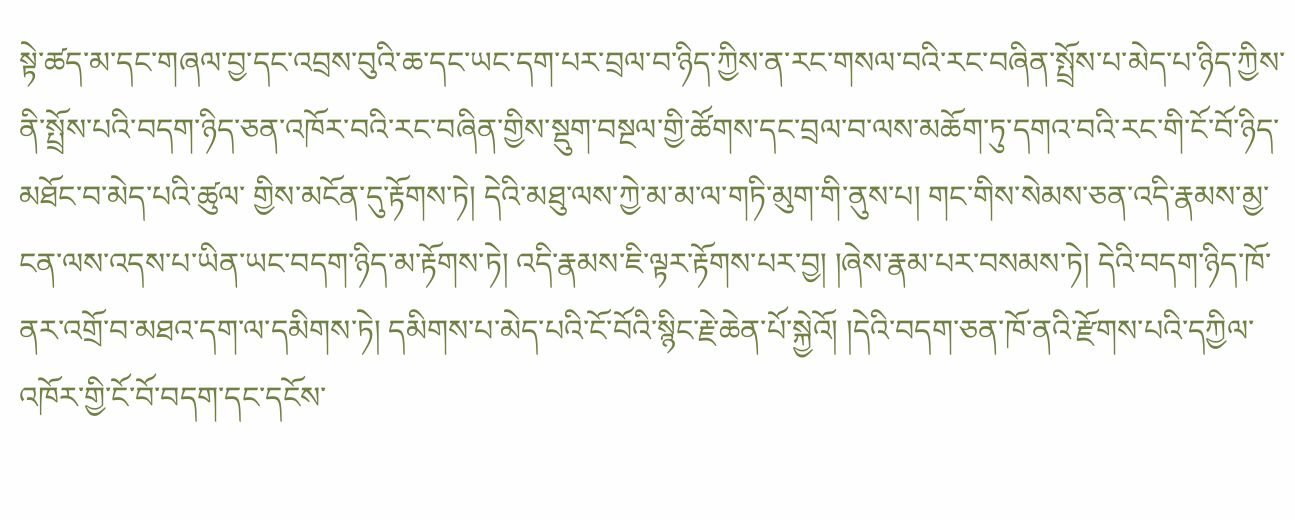སྟེ་ཚད་མ་དང་གཞལ་བྱ་དང་འབྲས་བུའི་ཆ་དང་ཡང་དག་པར་བྲལ་བ་ཉིད་ཀྱིས་ན་རང་གསལ་བའི་རང་བཞིན་སྤྲོས་པ་མེད་པ་ཉིད་ཀྱིས་ནི་སྤྲོས་པའི་བདག་ཉིད་ཅན་འཁོར་བའི་རང་བཞིན་གྱིས་སྡུག་བསྔལ་གྱི་ཚོགས་དང་བྲལ་བ་ལས་མཆོག་ཏུ་དགའ་བའི་རང་གི་ངོ་བོ་ཉིད་མཐོང་བ་མེད་པའི་ཚུལ་ གྱིས་མངོན་དུ་རྟོགས་ཏེ། དེའི་མཐུ་ལས་ཀྱེ་མ་མ་ལ་གཏི་མུག་གི་ནུས་པ། གང་གིས་སེམས་ཅན་འདི་རྣམས་མྱ་ངན་ལས་འདས་པ་ཡིན་ཡང་བདག་ཉིད་མ་རྟོགས་ཏེ། འདི་རྣམས་ཇི་ལྟར་རྟོགས་པར་བྱ། །ཞེས་རྣམ་པར་བསམས་ཏེ། དེའི་བདག་ཉིད་ཁོ་ནར་འགྲོ་བ་མཐའ་དག་ལ་དམིགས་ཏེ། དམིགས་པ་མེད་པའི་ངོ་བོའི་སྙིང་རྗེ་ཆེན་པོ་སྐྱེའོ། །དེའི་བདག་ཅན་ཁོ་ནའི་རྫོགས་པའི་དཀྱིལ་འཁོར་གྱི་ངོ་བོ་བདག་དང་དངོས་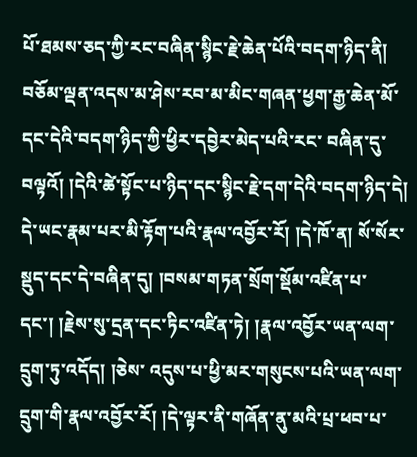པོ་ཐམས་ཅད་ཀྱི་རང་བཞིན་སྙིང་རྗེ་ཆེན་པོའི་བདག་ཉིད་ནི། བཅོམ་ལྡན་འདས་མ་ཤེས་རབ་མ་མིང་གཞན་ཕྱག་རྒྱ་ཆེན་མོ་དང་དེའི་བདག་ཉིད་ཀྱི་ཕྱིར་དབྱེར་མེད་པའི་རང་ བཞིན་དུ་བལྟའོ། །དེའི་ཚེ་སྟོང་པ་ཉིད་དང་སྙིང་རྗེ་དག་དེའི་བདག་ཉིད་དེ། དེ་ཡང་རྣམ་པར་མི་རྟོག་པའི་རྣལ་འབྱོར་རོ། །དེ་ཁོ་ན། སོ་སོར་སྡུད་དང་དེ་བཞིན་དུ། །བསམ་གཏན་སྲོག་སྡོམ་འཛིན་པ་དང་། །རྗེས་སུ་དྲན་དང་ཏིང་འཛིན་ཏེ། །རྣལ་འབྱོར་ཡན་ལག་དྲུག་ཏུ་འདོད། །ཅེས་ འདུས་པ་ཕྱི་མར་གསུངས་པའི་ཡན་ལག་དྲུག་གི་རྣལ་འབྱོར་རོ། །དེ་ལྟར་ནི་གཞོན་ནུ་མའི་པྲ་ཕབ་པ་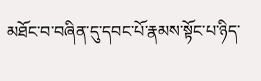མཐོང་བ་བཞིན་དུ་དབང་པོ་རྣམས་སྟོང་པ་ཉིད་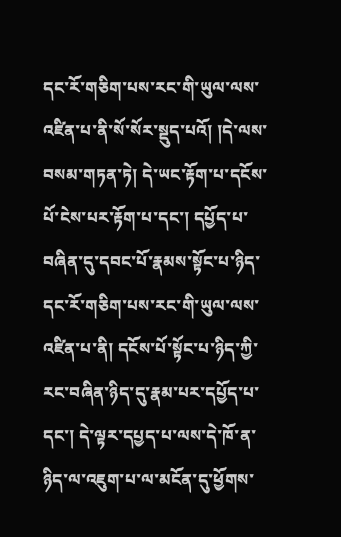དང་རོ་གཅིག་པས་རང་གི་ཡུལ་ལས་འཛིན་པ་ནི་སོ་སོར་སྡུད་པའོ། །དེ་ལས་བསམ་གཏན་ཏེ། དེ་ཡང་རྟོག་པ་དངོས་པོ་ངེས་པར་རྟོག་པ་དང་། དཔྱོད་པ་བཞིན་དུ་དབང་པོ་རྣམས་སྟོང་པ་ཉིད་དང་རོ་གཅིག་པས་རང་གི་ཡུལ་ལས་འཛིན་པ་ནི། དངོས་པོ་སྟོང་པ་ཉིད་ཀྱི་རང་བཞིན་ཉིད་དུ་རྣམ་པར་དཔྱོད་པ་དང་། དེ་ལྟར་དཔྱད་པ་ལས་དེ་ཁོ་ན་ཉིད་ལ་འཇུག་པ་ལ་མངོན་དུ་ཕྱོགས་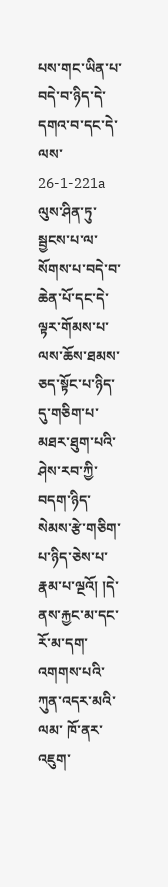པས་གང་ཡིན་པ་བདེ་བ་ཉིད་དེ་དགའ་བ་དང་དེ་ལས་ 26-1-221a ལུས་ཤིན་ཏུ་སྦྱངས་པ་ལ་སོགས་པ་བདེ་བ་ཆེན་པོ་དང་དེ་ལྟར་གོམས་པ་ལས་ཆོས་ཐམས་ཅད་སྟོང་པ་ཉིད་དུ་གཅིག་པ་མཐར་ཐུག་པའི་ཤེས་རབ་ཀྱི་བདག་ཉིད་སེམས་རྩེ་གཅིག་པ་ཉིད་ཅེས་པ་རྣམ་པ་ལྔའོ། །དེ་ནས་རྐྱང་མ་དང་རོ་མ་དག་འགགས་པའི་ཀུན་འདར་མའི་ལམ་ ཁོ་ནར་འཇུག་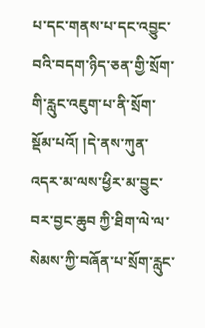པ་དང་གནས་པ་དང་འབྱུང་བའི་བདག་ཉིད་ཅན་གྱི་སྲོག་གི་རླུང་འཇུག་པ་ནི་སྲོག་སྡོམ་པའོ། །དེ་ནས་ཀུན་འདར་མ་ལས་ཕྱིར་མ་བྱུང་བར་བྱང་ཆུབ ཀྱི་ཐིག་ལེ་ལ་སེམས་ཀྱི་བཞོན་པ་སྲོག་རླུང་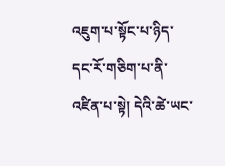འཇུག་པ་སྟོང་པ་ཉིད་དང་རོ་གཅིག་པ་ནི་འཛིན་པ་སྟེ། དེའི་ཚེ་ཡང་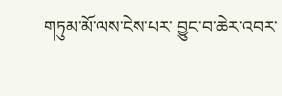གཏུམ་མོ་ལས་ངེས་པར་ བྱུང་བ་ཆེར་འབར་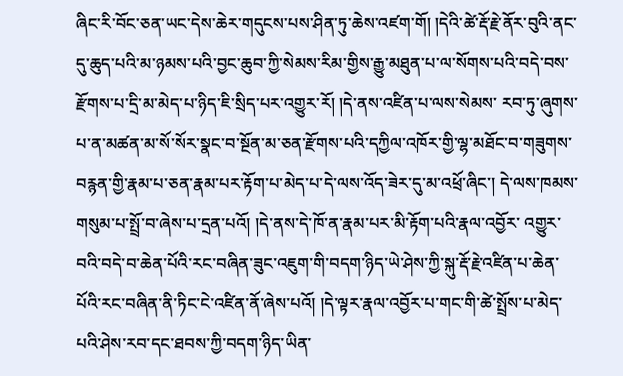ཞིང་རི་བོང་ཅན་ཡང་དེས་ཆེར་གདུངས་པས་ཤིན་ཏུ་ཆེས་འཛག་གོ། །དེའི་ཚེ་རྡོ་རྗེ་ནོར་བུའི་ནང་དུ་ཆུད་པའི་མ་ཉམས་པའི་བྱང་ཆུབ་ཀྱི་སེམས་རིམ་གྱིས་རྒྱུ་མཐུན་པ་ལ་སོགས་པའི་བདེ་བས་རྫོགས་པ་དྲི་མ་མེད་པ་ཉིད་ཇི་སྲིད་པར་འགྱུར་རོ། །དེ་ནས་འཛིན་པ་ལས་སེམས་ རབ་ཏུ་ཞུགས་པ་ན་མཚན་མ་སོ་སོར་སྣང་བ་སྔོན་མ་ཅན་རྫོགས་པའི་དཀྱིལ་འཁོར་གྱི་ལྷ་མཐོང་བ་གཟུགས་བརྙན་གྱི་རྣམ་པ་ཅན་རྣམ་པར་རྟོག་པ་མེད་པ་དེ་ལས་འོད་ཟེར་དུ་མ་འཕྲོ་ཞིང་། དེ་ལས་ཁམས་གསུམ་པ་སྤྲོ་བ་ཞེས་པ་དྲན་པའོ། །དེ་ནས་དེ་ཁོ་ན་རྣམ་པར་མི་རྟོག་པའི་རྣལ་འབྱོར་ འགྱུར་བའི་བདེ་བ་ཆེན་པོའི་རང་བཞིན་ཟུང་འཇུག་གི་བདག་ཉིད་ཡེ་ཤེས་ཀྱི་སྐུ་རྡོ་རྗེ་འཛིན་པ་ཆེན་པོའི་རང་བཞིན་ནི་ཏིང་ངེ་འཛིན་ནོ་ཞེས་པའོ། །དེ་ལྟར་རྣལ་འབྱོར་པ་གང་གི་ཚེ་སྤྲོས་པ་མེད་པའི་ཤེས་རབ་དང་ཐབས་ཀྱི་བདག་ཉིད་ཡིན་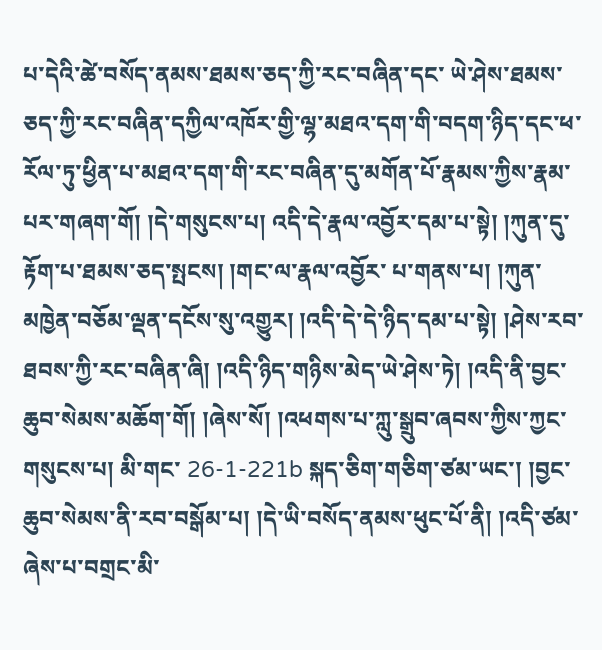པ་དེའི་ཚེ་བསོད་ནམས་ཐམས་ཅད་ཀྱི་རང་བཞིན་དང་ ཡེ་ཤེས་ཐམས་ཅད་ཀྱི་རང་བཞིན་དཀྱིལ་འཁོར་གྱི་ལྷ་མཐའ་དག་གི་བདག་ཉིད་དང་ཕ་རོལ་ཏུ་ཕྱིན་པ་མཐའ་དག་གི་རང་བཞིན་དུ་མགོན་པོ་རྣམས་ཀྱིས་རྣམ་པར་གཞག་གོ། །དེ་གསུངས་པ། འདི་དེ་རྣལ་འབྱོར་དམ་པ་སྟེ། །ཀུན་དུ་རྟོག་པ་ཐམས་ཅད་སྤངས། །གང་ལ་རྣལ་འབྱོར་ པ་གནས་པ། །ཀུན་མཁྱེན་བཅོམ་ལྡན་དངོས་སུ་འགྱུར། །འདི་དེ་དེ་ཉིད་དམ་པ་སྟེ། །ཤེས་རབ་ཐབས་ཀྱི་རང་བཞིན་ཞི། །འདི་ཉིད་གཉིས་མེད་ཡེ་ཤེས་ཏེ། །འདི་ནི་བྱང་ཆུབ་སེམས་མཆོག་གོ། །ཞེས་སོ། །འཕགས་པ་ཀླུ་སྒྲུབ་ཞབས་ཀྱིས་ཀྱང་གསུངས་པ། མི་གང་ 26-1-221b སྐད་ཅིག་གཅིག་ཙམ་ཡང་། །བྱང་ཆུབ་སེམས་ནི་རབ་བསྒོམ་པ། །དེ་ཡི་བསོད་ནམས་ཕུང་པོ་ནི། །འདི་ཙམ་ཞེས་པ་བགྲང་མི་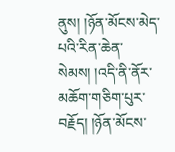ནུས། །ཉོན་མོངས་མེད་པའི་རིན་ཆེན་སེམས། །འདི་ནི་ནོར་མཆོག་གཅིག་པུར་བརྗོད། །ཉོན་མོངས་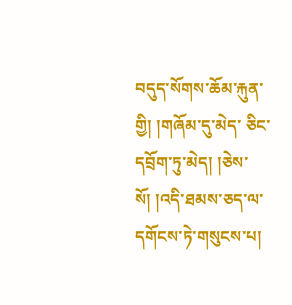བདུད་སོགས་ཆོམ་རྐུན་གྱི། །གཞོམ་དུ་མེད་ ཅིང་དབྲོག་ཏུ་མེད། །ཅེས་སོ། །འདི་ཐམས་ཅད་ལ་དགོངས་ཏེ་གསུངས་པ།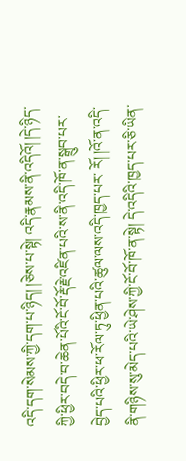འདི་དག་སེམས་ཀྱི་དག་པ་ཉིད། །ཅེས་པ་སྟེ། འདི་རྣམས་ནི་འདིའོ། །དེ་ཉིད་ཀྱི་ཕྱིར་བདེ་བ་ཆེན་པོའི་ངོ་བོ་རྡོ་རྗེ་འཛིན་པའི་ས་ནི་འདི་ཁོ་ན་སྒྲུབ་པར་བྱེད་པའི་ཕྱིར་ཕ་རོལ་ཏུ་ཕྱིན་པའི་ཚུལ་ལས་འདི་ཁྱད་པར་ རོ། །འོ་ན་འདི་ནི་གཉིས་སུ་མེད་པའི་ཡེ་ཤེས་ཀྱི་ངོ་བོ་ཁོ་ན་སྟེ། དེ་འདིའི་ཁྱད་པར་ཅི་ཡིན་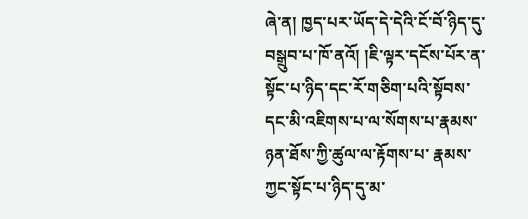ཞེ་ན། ཁྱད་པར་ཡོད་དེ་དེའི་ངོ་བོ་ཉིད་དུ་བསྒྲུབ་པ་ཁོ་ནའོ། །ཇི་ལྟར་དངོས་པོར་ན་སྟོང་པ་ཉིད་དང་རོ་གཅིག་པའི་སྟོབས་དང་མི་འཇིགས་པ་ལ་སོགས་པ་རྣམས་ཉན་ཐོས་ཀྱི་ཚུལ་ལ་རྟོགས་པ་ རྣམས་ཀྱང་སྟོང་པ་ཉིད་དུ་མ་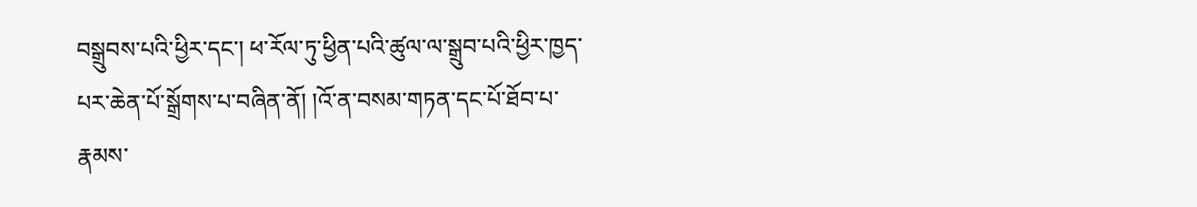བསྒྲུབས་པའི་ཕྱིར་དང་། ཕ་རོལ་ཏུ་ཕྱིན་པའི་ཚུལ་ལ་སྒྲུབ་པའི་ཕྱིར་ཁྱད་པར་ཆེན་པོ་སྒྲོགས་པ་བཞིན་ནོ། །འོ་ན་བསམ་གཏན་དང་པོ་ཐོབ་པ་རྣམས་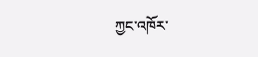ཀྱང་འཁོར་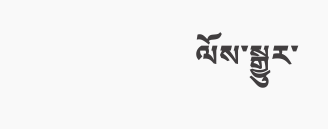ལོས་སྒྱུར་